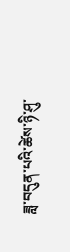ཟླ་བདུན་པའི་ཚེས་ཉི་ཤུ་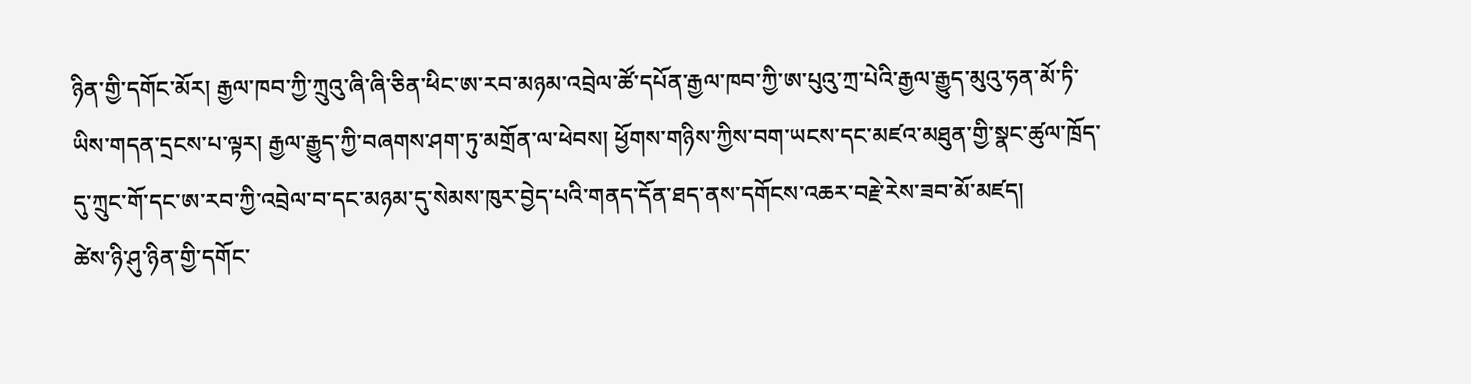ཉིན་གྱི་དགོང་མོར། རྒྱལ་ཁབ་ཀྱི་ཀྲུའུ་ཞི་ཞི་ཅིན་ཕིང་ཨ་རབ་མཉམ་འབྲེལ་ཚོ་དཔོན་རྒྱལ་ཁབ་ཀྱི་ཨ་པུའུ་ཀྲ་པེའི་རྒྱལ་རྒྱུད་མུའུ་ཧན་མོ་ཏི་ཡིས་གདན་དྲངས་པ་ལྟར། རྒྱལ་རྒྱུད་ཀྱི་བཞགས་ཤག་ཏུ་མགྲོན་ལ་ཕེབས། ཕྱོགས་གཉིས་ཀྱིས་བག་ཡངས་དང་མཛའ་མཐུན་གྱི་སྣང་ཚུལ་ཁྲོད་དུ་ཀྲུང་གོ་དང་ཨ་རབ་ཀྱི་འབྲེལ་བ་དང་མཉམ་དུ་སེམས་ཁུར་བྱེད་པའི་གནད་དོན་ཐད་ནས་དགོངས་འཆར་བརྗེ་རེས་ཟབ་མོ་མཛད།
ཚེས་ཉི་ཤུ་ཉིན་གྱི་དགོང་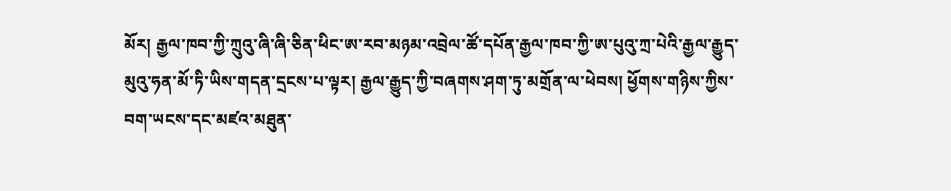མོར། རྒྱལ་ཁབ་ཀྱི་ཀྲུའུ་ཞི་ཞི་ཅིན་ཕིང་ཨ་རབ་མཉམ་འབྲེལ་ཚོ་དཔོན་རྒྱལ་ཁབ་ཀྱི་ཨ་པུའུ་ཀྲ་པེའི་རྒྱལ་རྒྱུད་མུའུ་ཧན་མོ་ཏི་ཡིས་གདན་དྲངས་པ་ལྟར། རྒྱལ་རྒྱུད་ཀྱི་བཞགས་ཤག་ཏུ་མགྲོན་ལ་ཕེབས། ཕྱོགས་གཉིས་ཀྱིས་བག་ཡངས་དང་མཛའ་མཐུན་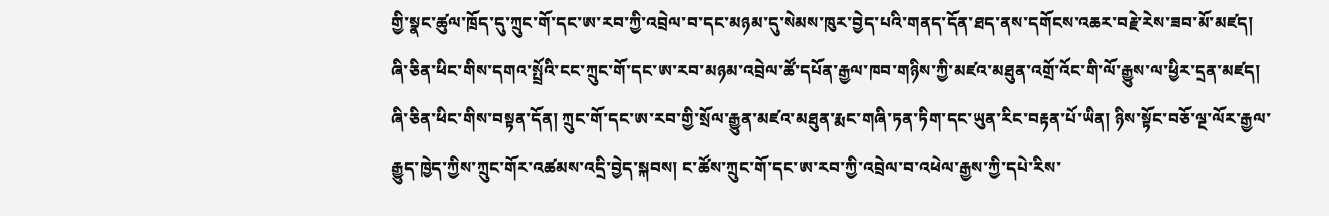གྱི་སྣང་ཚུལ་ཁྲོད་དུ་ཀྲུང་གོ་དང་ཨ་རབ་ཀྱི་འབྲེལ་བ་དང་མཉམ་དུ་སེམས་ཁུར་བྱེད་པའི་གནད་དོན་ཐད་ནས་དགོངས་འཆར་བརྗེ་རེས་ཟབ་མོ་མཛད།
ཞི་ཅིན་ཕིང་གིས་དགའ་སྤྲོའི་ངང་ཀྲུང་གོ་དང་ཨ་རབ་མཉམ་འབྲེལ་ཚོ་དཔོན་རྒྱལ་ཁབ་གཉིས་ཀྱི་མཛའ་མཐུན་འགྲོ་འོང་གི་ལོ་རྒྱུས་ལ་ཕྱིར་དྲན་མཛད། ཞི་ཅིན་ཕིང་གིས་བསྟན་དོན། ཀྲུང་གོ་དང་ཨ་རབ་གྱི་སྲོལ་རྒྱུན་མཛའ་མཐུན་རྨང་གཞི་ཏན་ཏིག་དང་ཡུན་རིང་བརྟན་པོ་ཡིན། ཉིས་སྟོང་བཅོ་ལྔ་ལོར་རྒྱལ་རྒྱུད་ཁྱེད་ཀྱིས་ཀྲུང་གོར་འཚམས་འདྲི་བྱེད་སྐབས། ང་ཚོས་ཀྲུང་གོ་དང་ཨ་རབ་ཀྱི་འབྲེལ་བ་འཕེལ་རྒྱས་ཀྱི་དཔེ་རིས་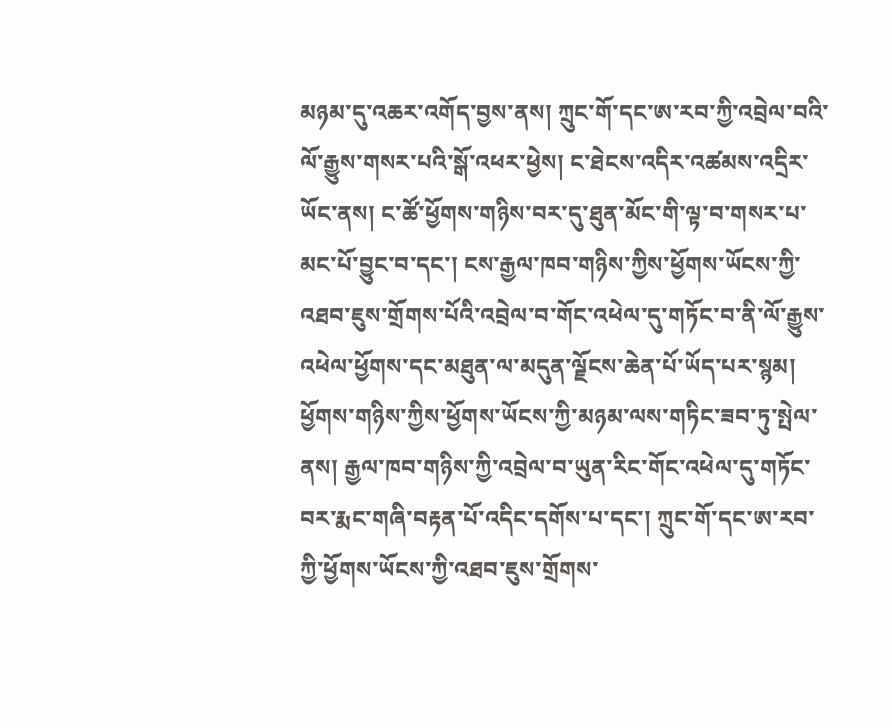མཉམ་དུ་འཆར་འགོད་བྱས་ནས། ཀྲུང་གོ་དང་ཨ་རབ་ཀྱི་འབྲེལ་བའི་ལོ་རྒྱུས་གསར་པའི་སྒོ་འཕར་ཕྱེས། ང་ཐེངས་འདིར་འཚམས་འདྲིར་ཡོང་ནས། ང་ཚོ་ཕྱོགས་གཉིས་བར་དུ་ཐུན་མོང་གི་ལྟ་བ་གསར་པ་མང་པོ་བྱུང་བ་དང་། ངས་རྒྱལ་ཁབ་གཉིས་ཀྱིས་ཕྱོགས་ཡོངས་ཀྱི་འཐབ་ཇུས་གྲོགས་པོའི་འབྲེལ་བ་གོང་འཕེལ་དུ་གཏོང་བ་ནི་ལོ་རྒྱུས་འཕེལ་ཕྱོགས་དང་མཐུན་ལ་མདུན་ལྗོངས་ཆེན་པོ་ཡོད་པར་སྙམ། ཕྱོགས་གཉིས་ཀྱིས་ཕྱོགས་ཡོངས་ཀྱི་མཉམ་ལས་གཏིང་ཟབ་ཏུ་སྤེལ་ནས། རྒྱལ་ཁབ་གཉིས་ཀྱི་འབྲེལ་བ་ཡུན་རིང་གོང་འཕེལ་དུ་གཏོང་བར་རྨང་གཞི་བརྟན་པོ་འདིང་དགོས་པ་དང་། ཀྲུང་གོ་དང་ཨ་རབ་ཀྱི་ཕྱོགས་ཡོངས་ཀྱི་འཐབ་ཇུས་གྲོགས་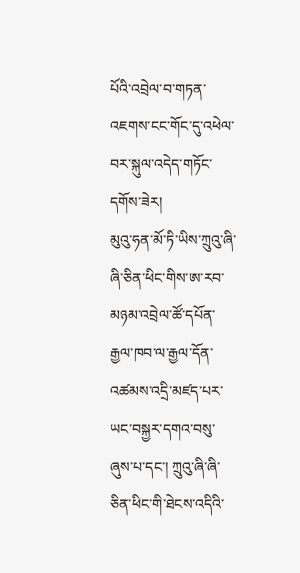པོའི་འབྲེལ་བ་གཏན་འཇགས་ངང་གོང་དུ་འཕེལ་བར་སྐུལ་འདེད་གཏོང་དགོས་ཟེར།
མུའུ་ཧན་མོ་ཏི་ཡིས་ཀྲུའུ་ཞི་ཞི་ཅིན་ཕིང་གིས་ཨ་རབ་མཉམ་འབྲེལ་ཚོ་དཔོན་རྒྱལ་ཁབ་ལ་རྒྱལ་དོན་འཚམས་འདྲི་མཛད་པར་ཡང་བསྐྱར་དགའ་བསུ་ཞུས་པ་དང་། ཀྲུའུ་ཞི་ཞི་ཅིན་ཕིང་གི་ཐེངས་འདིའི་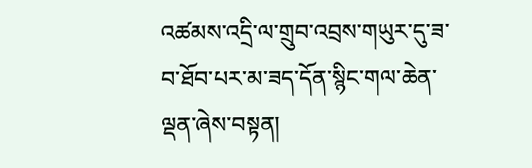འཚམས་འདྲི་ལ་གྲུབ་འབྲས་གཡུར་དུ་ཟ་བ་ཐོབ་པར་མ་ཟད་དོན་སྙིང་གལ་ཆེན་ལྡན་ཞེས་བསྟན།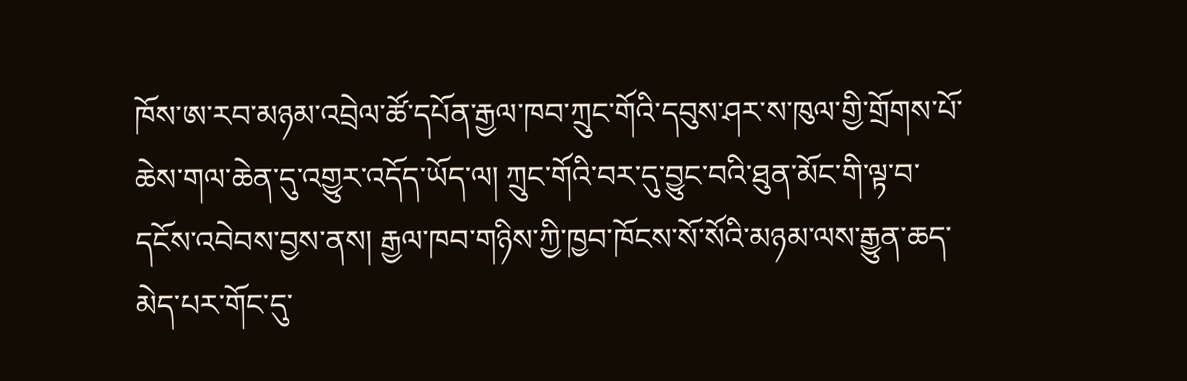ཁོས་ཨ་རབ་མཉམ་འབྲེལ་ཚོ་དཔོན་རྒྱལ་ཁབ་ཀྲུང་གོའི་དབུས་ཤར་ས་ཁུལ་གྱི་གྲོགས་པོ་ཆེས་གལ་ཆེན་དུ་འགྱུར་འདོད་ཡོད་ལ། ཀྲུང་གོའི་བར་དུ་བྱུང་བའི་ཐུན་མོང་གི་ལྟ་བ་དངོས་འབེབས་བྱས་ནས། རྒྱལ་ཁབ་གཉིས་ཀྱི་ཁྱབ་ཁོངས་སོ་སོའི་མཉམ་ལས་རྒྱུན་ཆད་མེད་པར་གོང་དུ་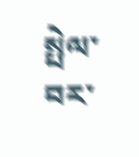སྤེལ་བར་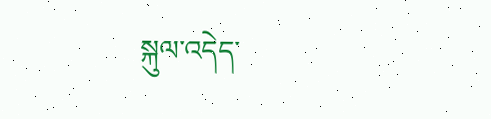སྐུལ་འདེད་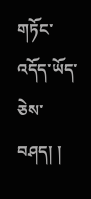གཏོང་འདོད་ཡོད་ཅེས་བཤད། །